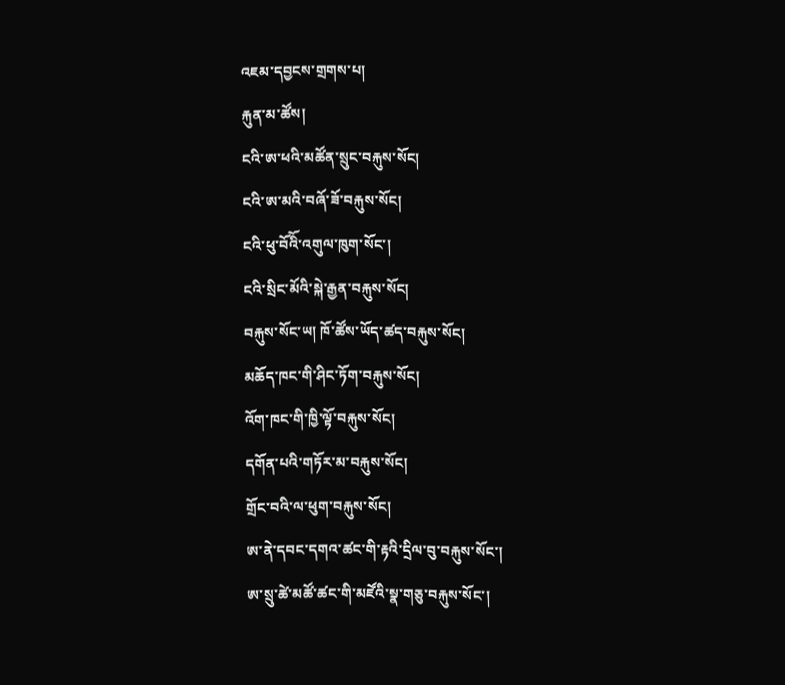འཇམ་དབྱངས་གྲགས་པ།
རྐུན་མ་ཚོས།
ངའི་ཨ་ཕའི་མཚོན་སྲུང་བརྐུས་སོང།
ངའི་ཨ་མའི་བཞོ་ཟོ་བརྐུས་སོང།
ངའི་ཕུ་བོའིོ་འགུལ་ཁུག་སོང་།
ངའི་སྲིང་མོའི་སྐེ་རྒྱན་བརྐུས་སོང།
བརྐུས་སོང་ཡ། ཁོ་ཚོས་ཡོད་ཚད་བརྐུས་སོང།
མཆོད་ཁང་གི་ཤིང་ཏོག་བརྐུས་སོང།
འོག་ཁང་གི་ཁྱི་ལྟོ་བརྐུས་སོང།
དགོན་པའི་གཏོར་མ་བརྐུས་སོང།
གྲོང་བའི་ལ་ཕུག་བརྐུས་སོང།
ཨ་ནེ་དབང་དགའ་ཚང་གི་རྟའི་དྲིལ་བུ་བརྐུས་སོང་།
ཨ་སྲུ་ཚེ་མཚོ་ཚང་གི་མཛོའི་སྣ་གཅུ་བརྐུས་སོང་།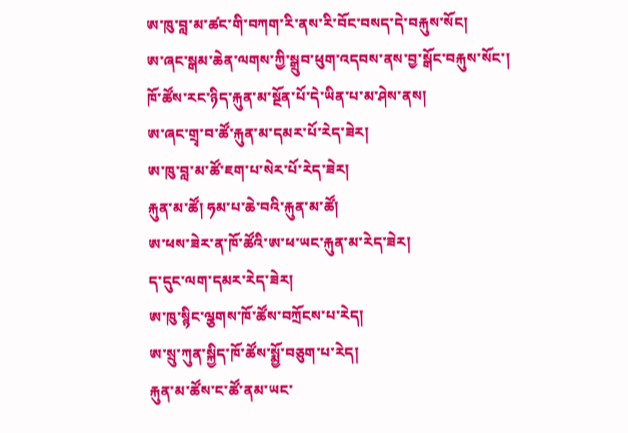ཨ་ཁུ་བླ་མ་ཚང་གི་བཀག་རི་ནས་རི་བོང་བསད་དེ་བརྐུས་སོང།
ཨ་ཞང་སྒམ་ཆེན་ལགས་ཀྱི་སྒྲུབ་ཕུག་འདབས་ནས་བྱ་སྒོང་བརྐུས་སོང་།
ཁོ་ཚོས་རང་ཉིད་རྐུན་མ་སྔོན་པོ་དེ་ཡིན་པ་མ་ཤེས་ནས།
ཨ་ཞང་གྲྭ་བ་ཚོ་རྐུན་མ་དམར་པོ་རེད་ཟེར།
ཨ་ཁུ་བླ་མ་ཚོ་ཇག་པ་སེར་པོ་རེད་ཟེར།
རྐུན་མ་ཚོ། ཧམ་པ་ཆེ་བའི་རྐུན་མ་ཚོ།
ཨ་ཕས་ཟེར་ན་ཁོ་ཚོའི་ཨ་ཕ་ཡང་རྐུན་མ་རེད་ཟེར།
ད་དུང་ལག་དམར་རེད་ཟེར།
ཨ་ཁུ་སྙིང་ལྕགས་ཁོ་ཚོས་བཀྲོངས་པ་རེད།
ཨ་སྲུ་ཀུན་སྐྱིད་ཁོ་ཚོས་སྨྱོ་བཅུག་པ་རེད།
རྐུན་མ་ཚོས་ང་ཚོ་ནམ་ཡང་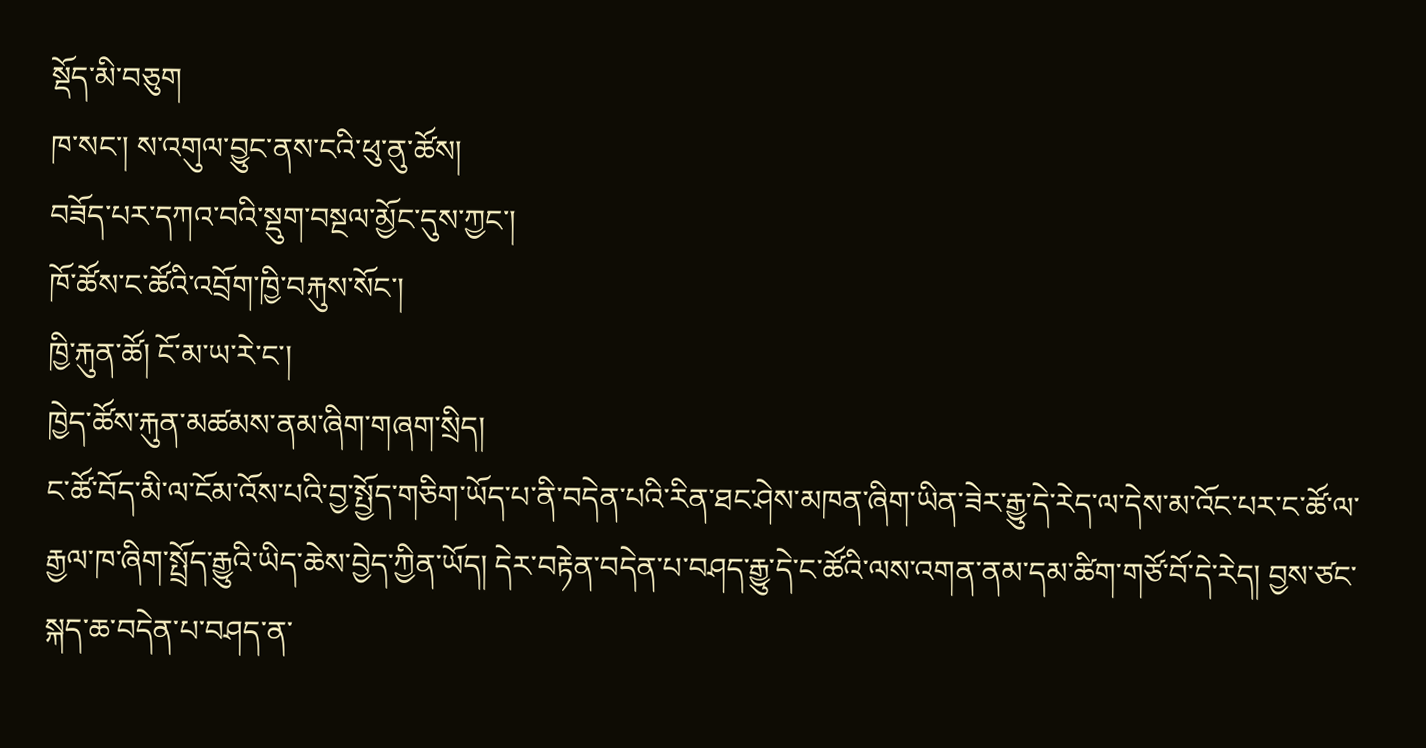སྡོད་མི་བཅུག
ཁ་སང་། ས་འགུལ་བྱུང་ནས་ངའི་ཕུ་ནུ་ཚོས།
བཟོད་པར་དཀའ་བའི་སྡུག་བསྔལ་མྱོང་དུས་ཀྱང་།
ཁོ་ཚོས་ང་ཚོའི་འབྲོག་ཁྱི་བརྐུས་སོང་།
ཁྱི་རྐུན་ཚོ། ངོ་མ་ཡ་རེ་ང་།
ཁྱེད་ཚོས་རྐུན་མཚམས་ནམ་ཞིག་གཞག་སྲིད།
ང་ཚོ་བོད་མི་ལ་ངོམ་འོས་པའི་བྱ་སྤྱོད་གཅིག་ཡོད་པ་ནི་བདེན་པའི་རིན་ཐང་ཤེས་མཁན་ཞིག་ཡིན་ཟེར་རྒྱུ་དེ་རེད་ལ་དེས་མ་འོང་པར་ང་ཚོ་ལ་རྒྱལ་ཁ་ཞིག་སྤྲོད་རྒྱུའི་ཡིད་ཆེས་བྱེད་ཀྱིན་ཡོད། དེར་བརྟེན་བདེན་པ་བཤད་རྒྱུ་དེ་ང་ཚོའི་ལས་འགན་ནམ་དམ་ཚིག་གཙོ་བོ་དེ་རེད། བྱས་ཙང་སྐད་ཆ་བདེན་པ་བཤད་ན་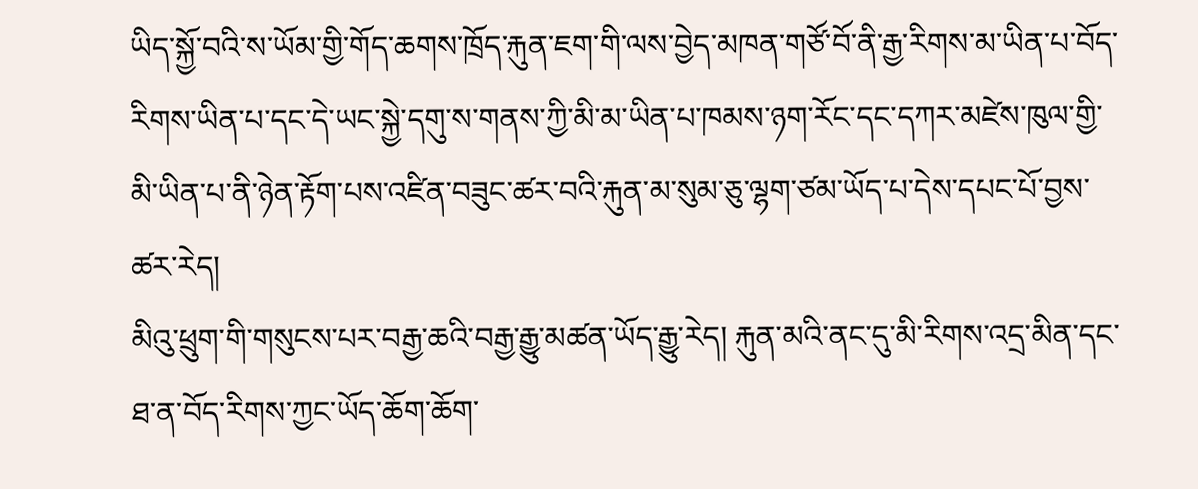ཡིད་སྐྱོ་བའི་ས་ཡོམ་གྱི་གོད་ཆགས་ཁྲོད་རྐུན་ཇག་གི་ལས་བྱེད་མཁན་གཙོ་བོ་ནི་རྒྱ་རིགས་མ་ཡིན་པ་བོད་རིགས་ཡིན་པ་དང་དེ་ཡང་སྐྱེ་དགུ་ས་གནས་ཀྱི་མི་མ་ཡིན་པ་ཁམས་ཉག་རོང་དང་དཀར་མཛེས་ཁུལ་གྱི་མི་ཡིན་པ་ནི་ཉེན་རྟོག་པས་འཛིན་བཟུང་ཚར་བའི་རྐུན་མ་སུམ་ཅུ་ལྷག་ཙམ་ཡོད་པ་དེས་དཔང་པོ་བྱས་ཚར་རེད།
མིའུ་ཕྲུག་གི་གསུངས་པར་བརྒྱ་ཆའི་བརྒྱ་རྒྱུ་མཚན་ཡོད་རྒྱུ་རེད། རྐུན་མའི་ནང་དུ་མི་རིགས་འདྲ་མིན་དང་ཐ་ན་བོད་རིགས་ཀྱང་ཡོད་ཆོག་ཆོག་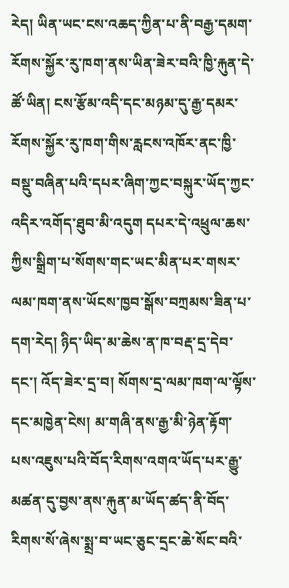རེད། ཡིན་ཡང་ངས་འཆད་ཀྱིན་པ་ནི་བརྒྱ་དམག་རོགས་སྐྱོར་རུ་ཁག་ནས་ཡིན་ཟེར་བའི་ཁྱི་རྐུན་དེ་ཚོ་ཡིན། ངས་རྩོམ་འདི་དང་མཉམ་དུ་རྒྱ་དམར་རོགས་སྐྱོར་རུ་ཁག་གིས་རླངས་འཁོར་ནང་ཁྱི་བསྡུ་བཞིན་པའི་དཔར་ཞིག་ཀྱང་བསྐུར་ཡོད་ཀྱང་འདིར་འགོད་ཐུབ་མི་འདུག དཔར་དེ་འཕྲུལ་ཆས་ཀྱིས་སྒྲིག་པ་སོགས་གང་ཡང་མིན་པར་གསར་ལམ་ཁག་ནས་ཡོངས་ཁྱབ་སྒོས་བཀྲམས་ཟིན་པ་དག་རེད། ཉིད་ཡིད་མ་ཆེས་ན་ཁ་བརྡ་དྲ་དེབ་དང་། འོད་ཟེར་དྲ་བ། སོགས་དྲ་ལམ་ཁག་ལ་ལྟོས་དང་མཁྱེན་ངེས། མ་གཞི་ནས་རྒྱ་མི་ཉེན་རྟོག་པས་འཇུས་པའི་བོད་རིགས་འགའ་ཡོད་པར་རྒྱུ་མཚན་དུ་བྱས་ནས་རྐུན་མ་ཡོད་ཚད་ནི་བོད་རིགས་སོ་ཞེས་སྨྲ་བ་ཡང་ཅུང་དྲང་ཆེ་སོང་བའི་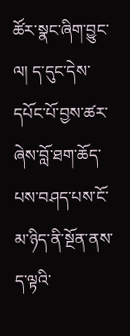ཚོར་སྣང་ཞིག་བྱུང་ལ། ད་དུང་དེས་དཔོང་པོ་བྱས་ཚར་ཞེས་བློ་ཐག་ཆོད་པས་བཤད་པས་ངོ་མ་ཉིད་ནི་སྔོན་ནས་ད་ལྟའི་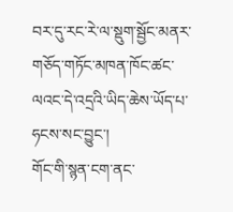བར་དུ་རང་རེ་ལ་སྡུག་སྦྱོང་མནར་གཅོད་གཏོང་མཁན་ཁོང་ཚང་ལའང་དེ་འདྲའི་ཡིད་ཆེས་ཡོད་པ་ཧངས་སང་བྱུང་།
གོང་གི་སྙན་ངག་ནང་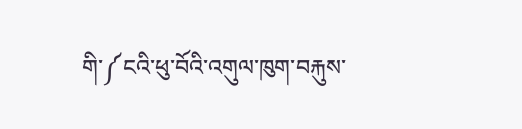གི་༼ངའི་ཕུ་བོའི་འགུལ་ཁུག་བརྐུས་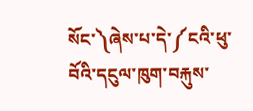སོང་༽ཞེས་པ་དེ་༼ངའི་ཕུ་བོའི་དངུལ་ཁུག་བརྐུས་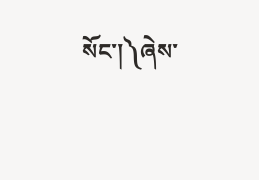སོང་།༽ཞེས་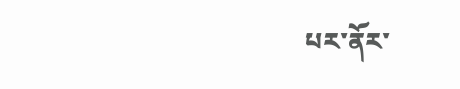པར་ནོར་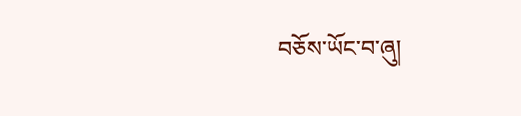བཅོས་ཡོང་བ་ཞུ།